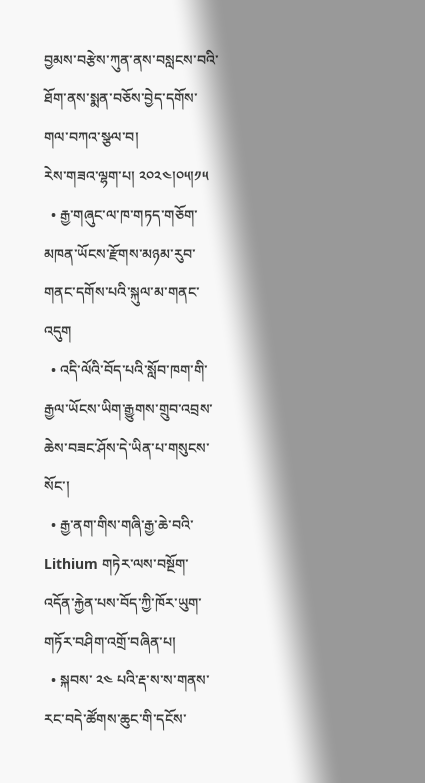བྱམས་བརྩེས་ཀུན་ནས་བསླངས་བའི་ཐོག་ནས་སྨན་བཅོས་བྱེད་དགོས་གལ་བཀའ་སྩལ་བ།
རེས་གཟའ་ལྷག་པ། ༢༠༢༤།༠༥།༡༥
  • རྒྱ་གཞུང་ལ་ཁ་གཏད་གཅོག་མཁན་ཡོངས་རྫོགས་མཉམ་རུབ་གནང་དགོས་པའི་སྐུལ་མ་གནང་འདུག
  • འདི་ལོའི་བོད་པའི་སློབ་ཁག་གི་རྒྱལ་ཡོངས་ཡིག་རྒྱུགས་གྲུབ་འབྲས་ཆེས་བཟང་ཤོས་དེ་ཡིན་པ་གསུངས་སོང་།
  • རྒྱ་ནག་གིས་གཞི་རྒྱ་ཆེ་བའི་ Lithium གཏེར་ལས་བསྔོག་འདོན་རྐྱེན་པས་བོད་ཀྱི་ཁོར་ཡུག་གཏོར་བཤིག་འགྲོ་བཞིན་པ།
  • སྐབས་ ༢༤ པའི་རྡ་ས་ས་གནས་རང་བདེ་ཚོགས་ཆུང་གི་དངོས་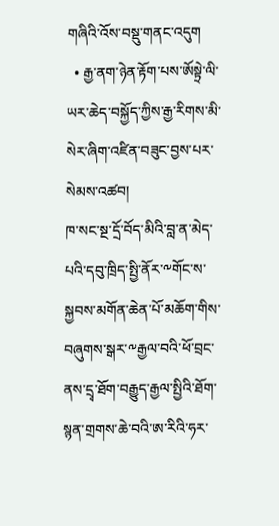གཞིའི་འོས་བསྡུ་གནང་འདུག
  • རྒྱ་ནག་ཉེན་རྟོག་པས་ཨོསྟྲེ་ལི་ཡར་ཆེད་བསྐྱོད་ཀྱིས་རྒྱ་རིགས་མི་སེར་ཞིག་འཛིན་བཟུང་བྱས་པར་སེམས་འཚབ།
ཁ་སང་སྔ་དྲོ་བོད་མིའི་བླ་ན་མེད་པའི་དབུ་ཁྲིད་སྤྱི་ནོར་༸གོང་ས་སྐྱབས་མགོན་ཆེན་པོ་མཆོག་གིས་བཞུགས་སྒར་༸རྒྱལ་བའི་ཕོ་བྲང་ནས་དྲྭ་ཐོག་བརྒྱུད་རྒྱལ་སྤྱིའི་ཐོག་སྙན་གྲགས་ཆེ་བའི་ཨ་རིའི་ཧར་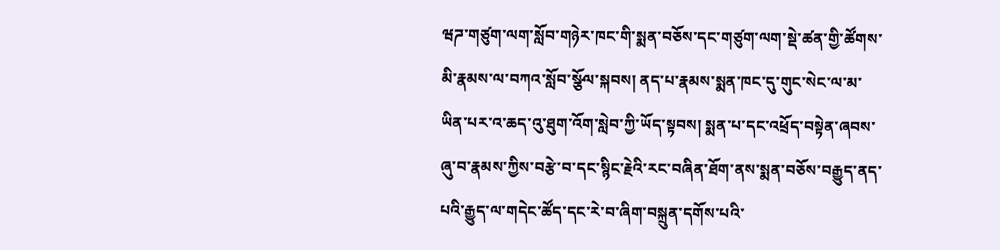ཝཌ་གཙུག་ལག་སློབ་གཉེར་ཁང་གི་སྨན་བཅོས་དང་གཙུག་ལག་སྡེ་ཚན་གྱི་ཚོགས་མི་རྣམས་ལ་བཀའ་སློབ་སྩོལ་སྐབས། ནད་པ་རྣམས་སྨན་ཁང་དུ་གུང་སེང་ལ་མ་ཡིན་པར་འ་ཆད་འུ་ཐུག་འོག་སླེབ་ཀྱི་ཡོད་སྟབས། སྨན་པ་དང་འཕྲོད་བསྟེན་ཞབས་ཞུ་བ་རྣམས་ཀྱིས་བརྩེ་བ་དང་སྙིང་རྗེའི་རང་བཞིན་ཐོག་ནས་སྨན་བཅོས་བརྒྱུད་ནད་པའི་རྒྱུད་ལ་གདེང་ཚོད་དང་རེ་བ་ཞིག་བསྐྲུན་དགོས་པའི་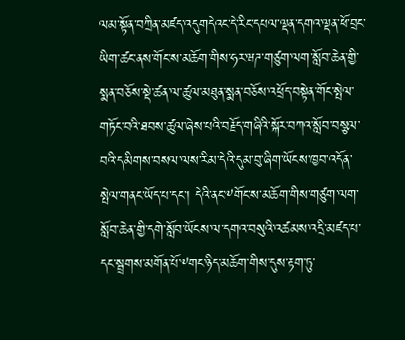ལམ་སྟོན་བཀྲིན་མཛད་འདུགདེའང་དེ་རིང་དཔལ་ལྡན་དགའ་ལྡན་ཕོ་བྲང་ཡིག་ཚང་ནས་གོང་ས་མཆོག་གིས་ཧར་ཝཌ་གཙུག་ལག་སློབ་ཆེན་གྱི་སྨན་བཅོས་སྡེ་ཚན་ལ་ཚུལ་མཐུན་སྨན་བཅོས་འཕྲོད་བསྟེན་གོང་སྤེལ་གཏོང་བའི་ཐབས་ཚུལ་ཞེས་པའི་བརྗོད་གཞིའི་སྐོར་བཀའ་སློབ་བསྩལ་བའི་དམིགས་བསལ་ལས་རིམ་དེའི་དུམ་བུ་ཞིག་ཡོངས་ཁྱབ་འདོན་སྤེལ་གནང་ཡོད་པ་དང་། དེའི་ནང་༸གོང་ས་མཆོག་གིས་གཙུག་ལག་སློབ་ཆེན་གྱི་དགེ་སློབ་ཡོངས་ལ་དགའ་བསུའི་འཚམས་འདྲི་མཛད་པ་དང་སྦྲགས་མགོན་པོ་༸གང་ཉིད་མཆོག་གིས་དུས་རྟག་ཏུ་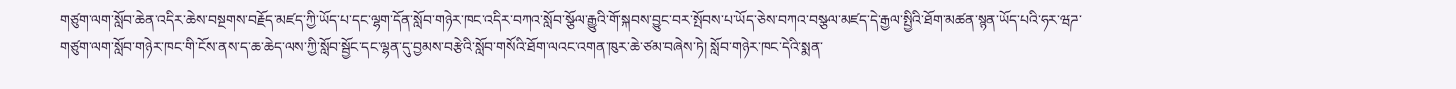གཙུག་ལག་སློབ་ཆེན་འདིར་ཆེས་བསྔགས་བརྗོད་མཛད་ཀྱི་ཡོད་པ་དང་ལྷག་དོན་སློབ་གཉེར་ཁང་འདིར་བཀའ་སློབ་སྩོལ་རྒྱུའི་གོ་སྐབས་བྱུང་བར་སྤོབས་པ་ཡོད་ཅེས་བཀའ་བསྩལ་མཛད་དེ་རྒྱལ་སྤྱིའི་ཐོག་མཚན་སྙན་ཡོད་པའི་ཧར་ཝཌ་གཙུག་ལག་སློབ་གཉེར་ཁང་གི་ངོས་ནས་ད་ཆ་ཆེད་ལས་ཀྱི་སློབ་སྦྱོང་དང་ལྷན་དུ་བྱམས་བརྩེའི་སློབ་གསོའི་ཐོག་ལའང་འགན་ཁུར་ཆེ་ཙམ་བཞེས་ཏེ། སློབ་གཉེར་ཁང་དེའི་སྨན་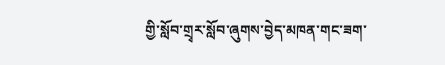གྱི་སློབ་གྲྭར་སློབ་ཞུགས་བྱེད་མཁན་གང་ཟག་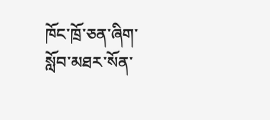ཁོང་ཁྲོ་ཅན་ཞིག་སློབ་མཐར་སོན་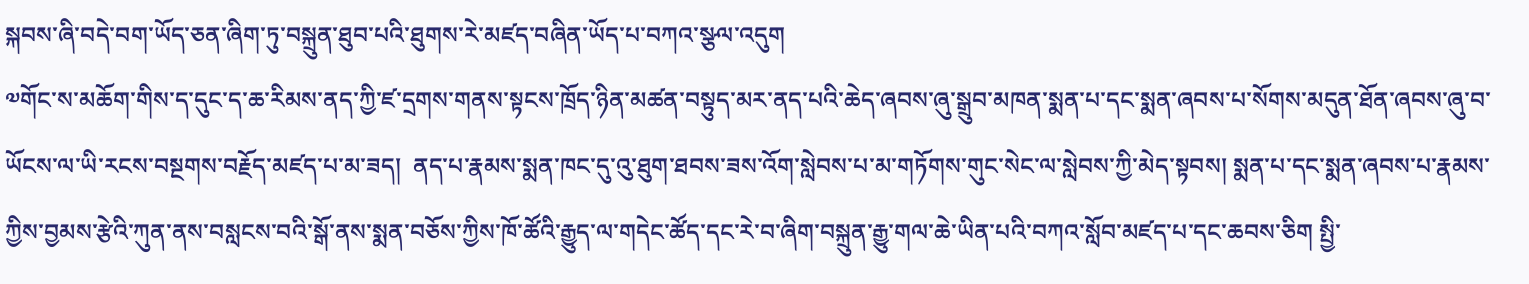སྐབས་ཞི་བདེ་བག་ཡོད་ཅན་ཞིག་ཏུ་བསྐྲུན་ཐུབ་པའི་ཐུགས་རེ་མཛད་བཞིན་ཡོད་པ་བཀའ་སྩལ་འདུག
༧གོང་ས་མཆོག་གིས་ད་དུང་ད་ཆ་རིམས་ནད་ཀྱི་ཛ་དྲགས་གནས་སྟངས་ཁྲོད་ཉིན་མཚན་བསྟུད་མར་ནད་པའི་ཆེད་ཞབས་ཞུ་སྒྲུབ་མཁན་སྨན་པ་དང་སྨན་ཞབས་པ་སོགས་མདུན་ཐོན་ཞབས་ཞུ་བ་ཡོངས་ལ་ཡི་རངས་བསྔགས་བརྗོད་མཛད་པ་མ་ཟད།  ནད་པ་རྣམས་སྨན་ཁང་དུ་འུ་ཐུག་ཐབས་ཟས་འོག་སླེབས་པ་མ་གཏོགས་གུང་སེང་ལ་སླེབས་ཀྱི་མེད་སྟབས། སྨན་པ་དང་སྨན་ཞབས་པ་རྣམས་ཀྱིས་བྱམས་རྩེའི་ཀུན་ནས་བསླངས་བའི་སྒོ་ནས་སྨན་བཅོས་ཀྱིས་ཁོ་ཚོའི་རྒྱུད་ལ་གདེང་ཚོད་དང་རེ་བ་ཞིག་བསྐྲུན་རྒྱུ་གལ་ཆེ་ཡིན་པའི་བཀའ་སློབ་མཛད་པ་དང་ཆབས་ཅིག སྤྱི་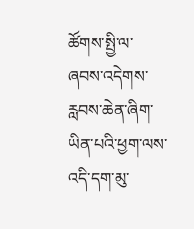ཚོགས་སྤྱི་ལ་ཞབས་འདེགས་རླབས་ཆེན་ཞིག་ཡིན་པའི་ཕྱག་ལས་འདི་དག་མུ་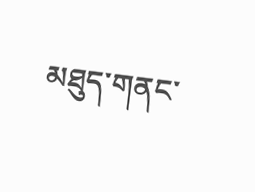མཐུད་གནང་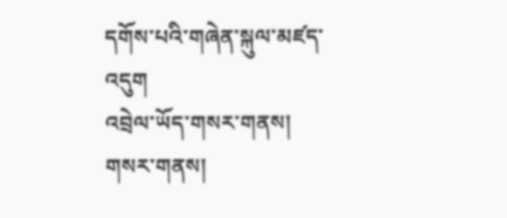དགོས་པའི་གཞེན་སྐུལ་མཛད་འདུག
འབྲེལ་ཡོད་གསར་གནས།
གསར་གནས།